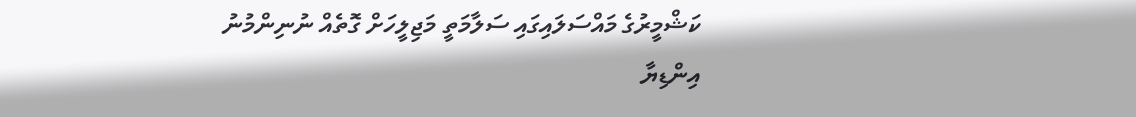ކަޝްމީރުގެ މައްސަލައިގައި ސަލާމަތީ މަޖިލީހަށް ގޮތެއް ނުނިންމުނު
އިންޑިޔާ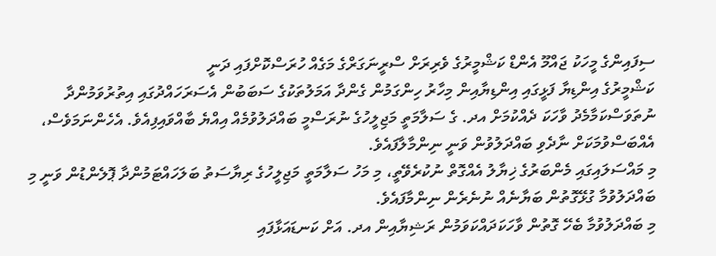ސިފައިންގެ މީހަކު ޖައްމޫ އެންޑް ކަޝްމީރުގެ ވެރިރަށް ސްރީނަގަރްގެ މަގެއް ހުރަސްކޮށްފައި ދަނީ
ކަޝްމީރުގެ އިންޑިޔާ ފަޅީގައި އިންޑިޔާއިން މިހާރު ހިންގަމުން ގެންދާ އަމަލުތަކުގެ ސަބަބުން އެސަރަހައްދުގައި އިތުރުވަމުންދާ ނުތަވަސްކަމާމެދު ވާހަކަ ދެއްކުމަށް އދ. ގެ ސަލާމަތީ މަޖިލީހުގެ ނުރަސްމީ ބައްދަލުވުމެއް އިއްޔެ ބާއްވައިފިއެވެ. އެހެންނަމަވެސް، އެއްބަސްވުމަކަށް ނާދެވި ބައްދަލުވުން ވަނީ ނިންމާލާފައެވެ.
މި މައްސަލައިގައި މެންބަރުގެ ޚިޔާލު އެއްގޮތް ނުކުރެވޭތީ، މި މަހު ސަލާމަތީ މަޖިލީހުގެ ރިޔާސަތު ބަލަހައްޓަމުންދާ ޕޮލެންޑުން ވަނީ މި ބައްދަލުވުމާ ގުޅޭގޮތުން ބަޔާނެއް ނުނެރެން ނިންމާފައެވެ.
މި ބައްދަލުވުމާ ބެހޭ ގޮތުން ވާހަކަދައްކަވަމުން ރަޝިޔާއިން އދ. އަށް ކަނޑައަޅާފައި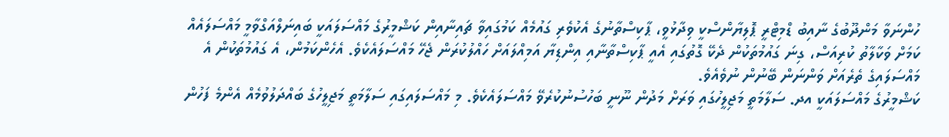ހުންނަވާ މަންދޫބުގެ ނާއިބު ޑްމިޓްރީ ޕޮލިޔާންސްކީ ވިދާޅުވީ، ޕާކިސްތާނުގެ އެކުވެރި ގައުމެއް ކަމުގައިވާ ޗައިނާއިން ކަޝްމީރުގެ މައްސަލައަކީ ބައިނަލްއަގްވާމީ މައްސަލައެއް ކަމަށް ވަކާލާތު ކުރިއަސް، ގިނަ ގައުމުތަކުން ދެކޭ ގޮތުގައި އެއީ ޕާކިސްތާނާއި އިންޑިޔާ އަމިއްލައަށް ހައްލުކުރަން ޖެހޭ މައްސަލައެކެވެ. އެހެންކަމުން، އެ ގައުމުތަކުން އެ މައްސަލައިގެ ތެރެއަށް ވަންނަން ބޭނުން ނުވެއެވެ.
ކަޝްމީރުގެ މައްސަލައަކީ އދ. ސަލާމަތީ މަޖިލީހުގައި ވަރަށް މަދުން ނޫނީ ބަހުސުނުކުރެވޭ މައްސަލައެކެވެ. މި މައްސަލައިގައި ސަލާމަތީ މަޖިލީހުގެ ބައްދަލުވުމެއް އެންމެ ފަހުން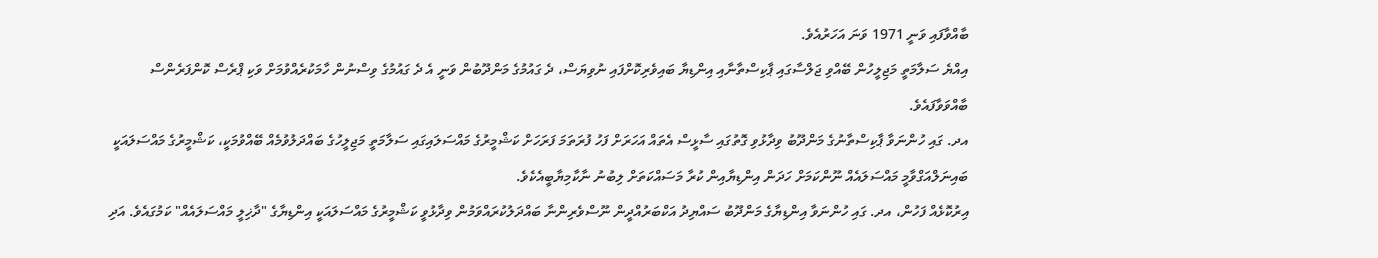ބާއްވާފައި ވަނީ 1971 ވަނަ އަހަރުއެވެ.
އިއްޔެ ސަލާމަތީ މަޖިލީހުން ބޭއްވި ޖަލްސާގައި ޕާކިސްތާނާއި އިންޑިޔާ ބައިވެރިކޮށްފައި ނުވިޔަސް، ދެ ގައުމުގެ މަންދޫބުން ވަނީ އެ ދެ ގައުމުގެ ވިސްނުން ހާމަކުރެއްވުމަށް ވަކި ޕްރެސް ކޮންފަރެންސް ބާއްވަވާފައެވެ.
އދ. ގައި ހުންނަވާ ޕާކިސްތާނުގެ މަންދޫބު ވިދާޅުވި ގޮތުގައި ސާޅީސް އެތައް އަހަރަށް ފަހު ފުރަތަމަ ފަރަހަށް ކަޝްމީރުގެ މައްސަލައިގައި ސަލާމަތީ މަޖިލީހުގެ ބައްދަލުވުމެއް ބޭއްވުމަކީ، ކަޝްމީރުގެ މައްސަލައަކީ ބައިނަލްއަގްވާމީ މައްސަލައެއް ނޫންކަމަށް ހަދަން އިންޑިޔާއިން ކުރާ މަސައްކަތަށް ލިބުނު ނާކާމިޔާބީއެކެވެ.
އިރުކޮޅެއް ފަހުން، އދ. ގައި ހުންނަވާ އިންޑިޔާގެ މަންދޫބު ސައްޔިދު އަކްބަރުއްދީން ނޫސްވެރިންނާ ބައްދަލުކުރައްވަމުން ވިދާޅުވީ ކަޝްމީރުގެ މައްސަލައަކީ އިންޑިޔާގެ "ދާޚިލީ މައްސަލައެއް" ކަމުގައެވެ. އަދި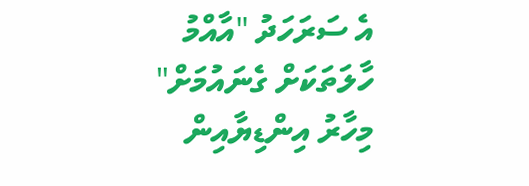އެ ސަރަހަދު "އާއްމު ހާލަތަކަށް ގެނައުމަށް" މިހާރު އިންޑިޔާއިން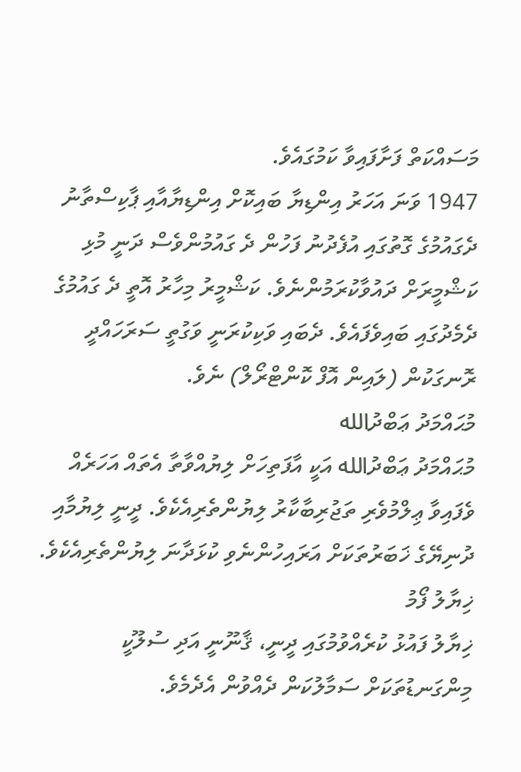މަސައްކަތް ފަށާފައިވާ ކަމުގައެވެ.
1947 ވަނަ އަހަރު އިންޑިޔާ ބައިކޮށް އިންޑިޔާއާއި ޕާކިސްތާނު ދެގައުމުގެ ގޮތުގައި އުފެދުނު ފަހުން ދެ ގައުމުންވެސް ދަނީ މުޅި ކަޝްމީރަށް ދައުވާކުރަމުންނެވެ. ކަޝްމީރު މިހާރު އޮތީ ދެ ގައުމުގެ ދެމެދުގައި ބައިވެފައެވެ. ދެބައި ވަކިކުރަނީ ވަގުތީ ސަރަހައްދީ ރޮނގަކުން (ލައިން އޮފް ކޮންޓްރޯލް) ނެވެ.
މުޙައްމަދު ޢަބްދުالله
މުޙައްމަދު ޢަބްދުالله އަކީ އާފަތިހަށް ލިޔުއްވާތާ އެތައް އަހަރެއް ވެފައިވާ ޢިލްމުވެރި ތަޖުރިބާކާރު ލިޔުންތެރިއެކެވެ. ދީނީ ލިޔުމާއި ދުނިޔޭގެ ޚަބަރުތަކަށް އަރައިހުންނެވި ކުޅަދާނަ ލިޔުންތެރިއެކެވެ.
ޚިޔާލު ފޯމު
ޚިޔާލު ފައުޅު ކުރެއްވުމުގައި ދީނީ، ޤާނޫނީ އަދި ސުލޫކީ މިންގަނޑުތަކަށް ސަމާލުކަން ދެއްވުން އެދެމެވެ.